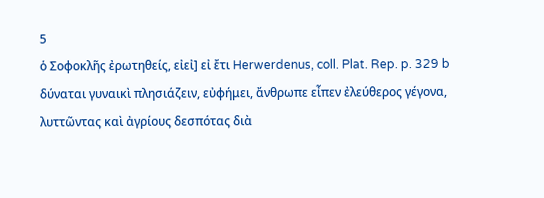5
ὁ Σοφοκλῆς ἐρωτηθείς, εἰεἰ] εἰ ἔτι Herwerdenus, coll. Plat. Rep. p. 329 b δύναται γυναικὶ πλησιάζειν, εὐφήμει, ἄνθρωπε εἶπεν ἐλεύθερος γέγονα, λυττῶντας καὶ ἀγρίους δεσπότας διὰ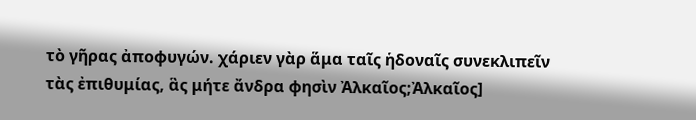τὸ γῆρας ἀποφυγών. χάριεν γὰρ ἅμα ταῖς ἡδοναῖς συνεκλιπεῖν τὰς ἐπιθυμίας, ἃς μήτε ἄνδρα φησὶν Ἀλκαῖος;Ἀλκαῖος]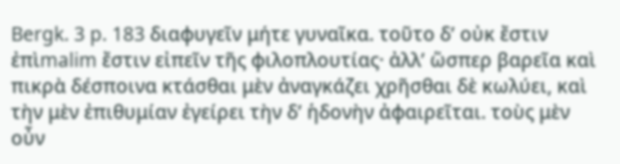Bergk. 3 p. 183 διαφυγεῖν μήτε γυναῖκα. τοῦτο δʼ οὐκ ἔστιν ἐπὶmalim ἔστιν εἰπεῖν τῆς φιλοπλουτίας· ἀλλʼ ὥσπερ βαρεῖα καὶ πικρὰ δέσποινα κτάσθαι μὲν ἀναγκάζει χρῆσθαι δὲ κωλύει, καὶ τὴν μὲν ἐπιθυμίαν ἐγείρει τὴν δʼ ἡδονὴν ἀφαιρεῖται. τοὺς μὲν οὖν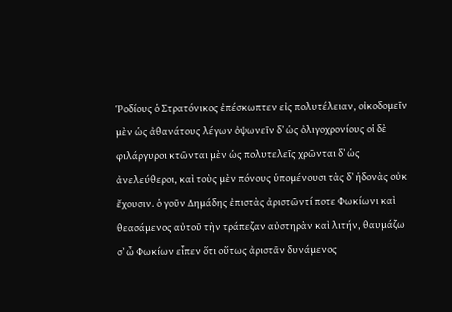Ῥοδίους ὁ Στρατόνικος ἐπέσκωπτεν εἰς πολυτέλειαν, οἰκοδομεῖν μὲν ὡς ἀθανάτους λέγων ὀψωνεῖν δʼ ὡς ὀλιγοχρονίους οἱ δὲ φιλάργυροι κτῶνται μὲν ὡς πολυτελεῖς χρῶνται δʼ ὡς ἀνελεύθεροι, καὶ τοὺς μὲν πόνους ὑπομένουσι τὰς δʼ ἡδονὰς οὐκ ἔχουσιν. ὁ γοῦν Δημάδης ἐπιστὰς ἀριστῶντί ποτε Φωκίωνι καὶ θεασάμενος αὐτοῦ τὴν τράπεζαν αὐστηρὰν καὶ λιτήν, θαυμάζω σʼ ὦ Φωκίων εἶπεν ὅτι οὕτως ἀριστᾶν δυνάμενος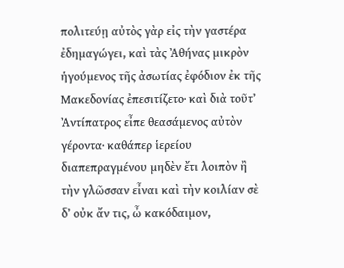πολιτεύῃ αὐτὸς γὰρ εἰς τὴν γαστέρα ἐδημαγώγει, καὶ τὰς Ἀθήνας μικρὸν ἡγούμενος τῆς ἀσωτίας ἐφόδιον ἐκ τῆς Μακεδονίας ἐπεσιτίζετο· καὶ διὰ τοῦτʼ Ἀντίπατρος εἶπε θεασάμενος αὐτὸν γέροντα· καθάπερ ἱερείου διαπεπραγμένου μηδὲν ἔτι λοιπὸν ἢ τὴν γλῶσσαν εἶναι καὶ τὴν κοιλίαν σὲ δʼ οὐκ ἄν τις, ὦ κακόδαιμον,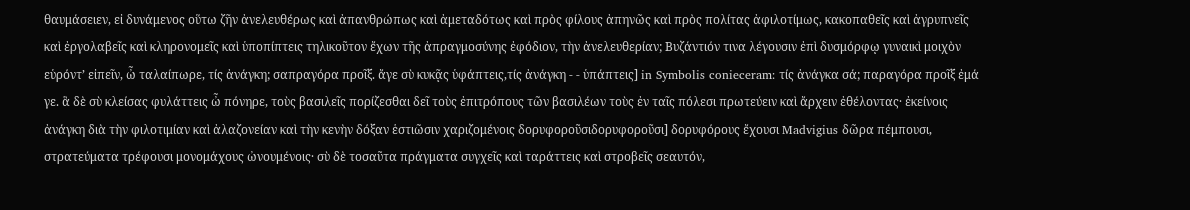θαυμάσειεν, εἰ δυνάμενος οὕτω ζῆν ἀνελευθέρως καὶ ἀπανθρώπως καὶ ἀμεταδότως καὶ πρὸς φίλους ἀπηνῶς καὶ πρὸς πολίτας ἀφιλοτίμως, κακοπαθεῖς καὶ ἀγρυπνεῖς καὶ ἐργολαβεῖς καὶ κληρονομεῖς καὶ ὑποπίπτεις τηλικοῦτον ἔχων τῆς ἀπραγμοσύνης ἐφόδιον, τὴν ἀνελευθερίαν; Βυζάντιόν τινα λέγουσιν ἐπὶ δυσμόρφῳ γυναικὶ μοιχὸν εὑρόντʼ εἰπεῖν, ὦ ταλαίπωρε, τίς ἀνάγκη; σαπραγόρα προῖξ. ἄγε σὺ κυκᾷς ὑφάπτεις,τίς ἀνάγκη - - ὑπάπτεις] in Symbolis conieceram: τίς ἀνάγκα σά; παραγόρα προῖξ ἐμά γε. ἃ δὲ σὺ κλείσας φυλάττεις ὦ πόνηρε, τοὺς βασιλεῖς πορίζεσθαι δεῖ τοὺς ἐπιτρόπους τῶν βασιλέων τοὺς ἐν ταῖς πόλεσι πρωτεύειν καὶ ἄρχειν ἐθέλοντας· ἐκείνοις ἀνάγκη διὰ τὴν φιλοτιμίαν καὶ ἀλαζονείαν καὶ τὴν κενὴν δόξαν ἑστιῶσιν χαριζομένοις δορυφοροῦσιδορυφοροῦσι] δορυφόρους ἔχουσι Madvigius δῶρα πέμπουσι, στρατεύματα τρέφουσι μονομάχους ὠνουμένοις· σὺ δὲ τοσαῦτα πράγματα συγχεῖς καὶ ταράττεις καὶ στροβεῖς σεαυτόν,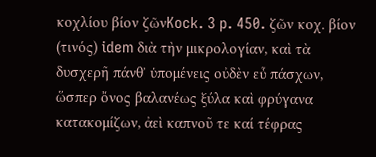κοχλίου βίον ζῶνKock. 3 p. 450. ζῶν κοχ. βίον (τινός) idem διὰ τὴν μικρολογίαν, καὶ τὰ δυσχερῆ πάνθʼ ὑπομένεις οὐδὲν εὖ πάσχων, ὥσπερ ὄνος βαλανέως ξύλα καὶ φρύγανα κατακομίζων, ἀεὶ καπνοῦ τε καί τέφρας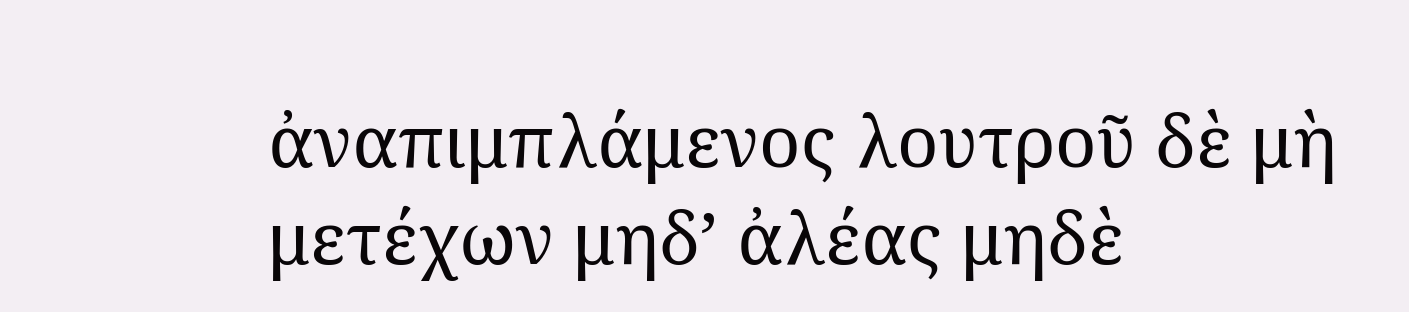ἀναπιμπλάμενος λουτροῦ δὲ μὴ μετέχων μηδʼ ἀλέας μηδὲ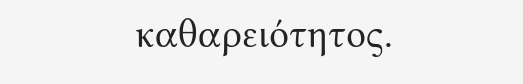καθαρειότητος.